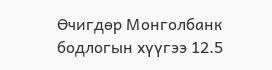Өчигдөр Монголбанк бодлогын хүүгээ 12.5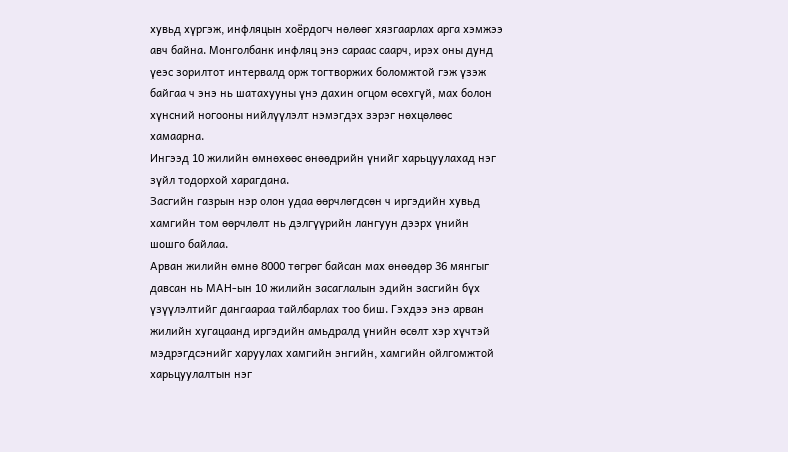хувьд хүргэж, инфляцын хоёрдогч нөлөөг хязгаарлах арга хэмжээ авч байна. Монголбанк инфляц энэ сараас саарч, ирэх оны дунд үеэс зорилтот интервалд орж тогтворжих боломжтой гэж үзэж байгаа ч энэ нь шатахууны үнэ дахин огцом өсөхгүй, мах болон хүнсний ногооны нийлүүлэлт нэмэгдэх зэрэг нөхцөлөөс хамаарна.
Ингээд 10 жилийн өмнөхөөс өнөөдрийн үнийг харьцуулахад нэг зүйл тодорхой харагдана.
Засгийн газрын нэр олон удаа өөрчлөгдсөн ч иргэдийн хувьд хамгийн том өөрчлөлт нь дэлгүүрийн лангуун дээрх үнийн шошго байлаа.
Арван жилийн өмнө 8000 төгрөг байсан мах өнөөдөр 36 мянгыг давсан нь МАН-ын 10 жилийн засаглалын эдийн засгийн бүх үзүүлэлтийг дангаараа тайлбарлах тоо биш. Гэхдээ энэ арван жилийн хугацаанд иргэдийн амьдралд үнийн өсөлт хэр хүчтэй мэдрэгдсэнийг харуулах хамгийн энгийн, хамгийн ойлгомжтой харьцуулалтын нэг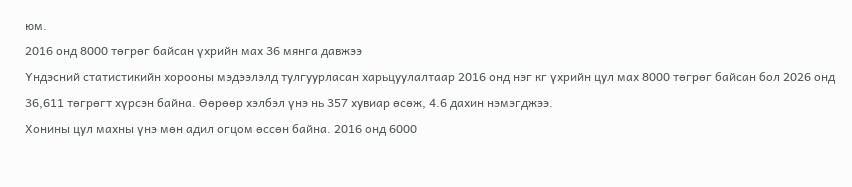юм.
2016 онд 8000 төгрөг байсан үхрийн мах 36 мянга давжээ
Үндэсний статистикийн хорооны мэдээлэлд тулгуурласан харьцуулалтаар 2016 онд нэг кг үхрийн цул мах 8000 төгрөг байсан бол 2026 онд 36,611 төгрөгт хүрсэн байна. Өөрөөр хэлбэл үнэ нь 357 хувиар өсөж, 4.6 дахин нэмэгджээ.
Хонины цул махны үнэ мөн адил огцом өссөн байна. 2016 онд 6000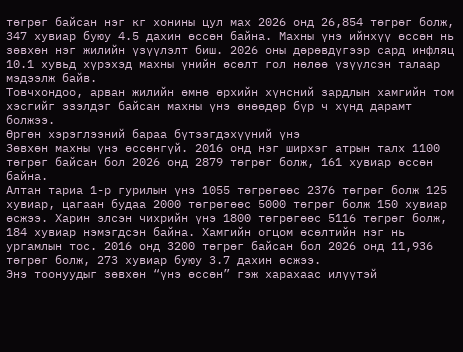төгрөг байсан нэг кг хонины цул мах 2026 онд 26,854 төгрөг болж, 347 хувиар буюу 4.5 дахин өссөн байна. Махны үнэ ийнхүү өссөн нь зөвхөн нэг жилийн үзүүлэлт биш. 2026 оны дөрөвдүгээр сард инфляц 10.1 хувьд хүрэхэд махны үнийн өсөлт гол нөлөө үзүүлсэн талаар мэдээлж байв.
Товчхондоо, арван жилийн өмнө өрхийн хүнсний зардлын хамгийн том хэсгийг эзэлдэг байсан махны үнэ өнөөдөр бүр ч хүнд дарамт болжээ.
Өргөн хэрэглээний бараа бүтээгдэхүүний үнэ
Зөвхөн махны үнэ өссөнгүй. 2016 онд нэг ширхэг атрын талх 1100 төгрөг байсан бол 2026 онд 2879 төгрөг болж, 161 хувиар өссөн байна.
Алтан тариа 1-р гурилын үнэ 1055 төгрөгөөс 2376 төгрөг болж 125 хувиар, цагаан будаа 2000 төгрөгөөс 5000 төгрөг болж 150 хувиар өсжээ. Харин элсэн чихрийн үнэ 1800 төгрөгөөс 5116 төгрөг болж, 184 хувиар нэмэгдсэн байна. Хамгийн огцом өсөлтийн нэг нь ургамлын тос. 2016 онд 3200 төгрөг байсан бол 2026 онд 11,936 төгрөг болж, 273 хувиар буюу 3.7 дахин өсжээ.
Энэ тоонуудыг зөвхөн “үнэ өссөн” гэж харахаас илүүтэй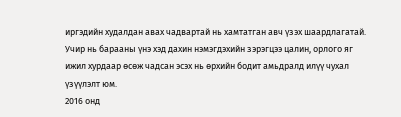иргэдийн худалдан авах чадвартай нь хамтатган авч үзэх шаардлагатай. Учир нь барааны үнэ хэд дахин нэмэгдэхийн зэрэгцээ цалин, орлого яг ижил хурдаар өсөж чадсан эсэх нь өрхийн бодит амьдралд илүү чухал үзүүлэлт юм.
2016 онд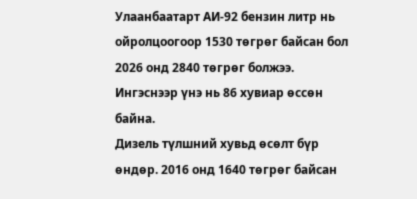Улаанбаатарт АИ-92 бензин литр нь ойролцоогоор 1530 төгрөг байсан бол 2026 онд 2840 төгрөг болжээ. Ингэснээр үнэ нь 86 хувиар өссөн байна.
Дизель түлшний хувьд өсөлт бүр өндөр. 2016 онд 1640 төгрөг байсан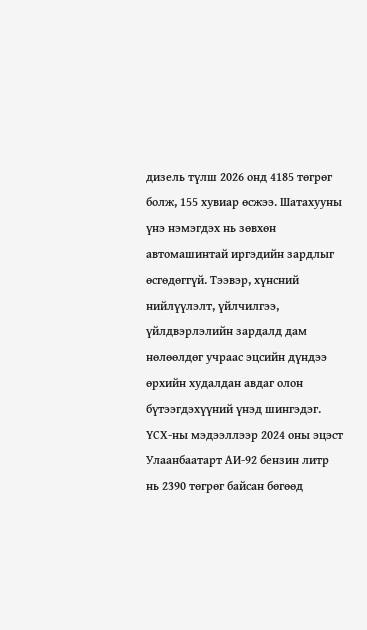дизель түлш 2026 онд 4185 төгрөг болж, 155 хувиар өсжээ. Шатахууны үнэ нэмэгдэх нь зөвхөн автомашинтай иргэдийн зардлыг өсгөдөггүй. Тээвэр, хүнсний нийлүүлэлт, үйлчилгээ, үйлдвэрлэлийн зардалд дам нөлөөлдөг учраас эцсийн дүндээ өрхийн худалдан авдаг олон бүтээгдэхүүний үнэд шингэдэг.
ҮСХ-ны мэдээллээр 2024 оны эцэст Улаанбаатарт АИ-92 бензин литр нь 2390 төгрөг байсан бөгөөд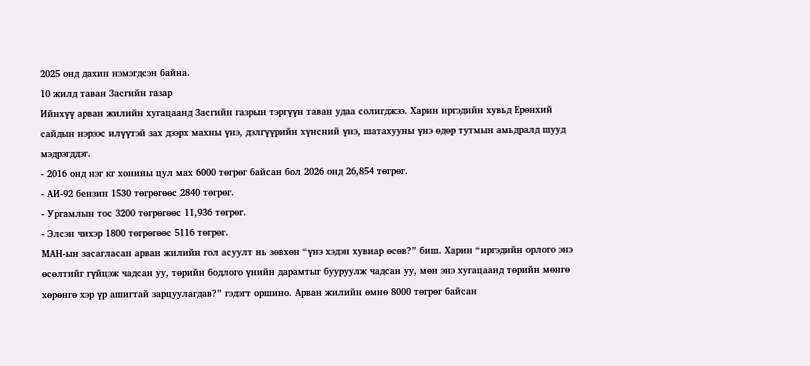2025 онд дахин нэмэгдсэн байна.
10 жилд таван Засгийн газар
Ийнхүү арван жилийн хугацаанд Засгийн газрын тэргүүн таван удаа солигджээ. Харин иргэдийн хувьд Ерөнхий сайдын нэрээс илүүтэй зах дээрх махны үнэ, дэлгүүрийн хүнсний үнэ, шатахууны үнэ өдөр тутмын амьдралд шууд мэдрэгддэг.
- 2016 онд нэг кг хонины цул мах 6000 төгрөг байсан бол 2026 онд 26,854 төгрөг.
- АИ-92 бензин 1530 төгрөгөөс 2840 төгрөг.
- Ургамлын тос 3200 төгрөгөөс 11,936 төгрөг.
- Элсэн чихэр 1800 төгрөгөөс 5116 төгрөг.
МАН-ын засагласан арван жилийн гол асуулт нь зөвхөн “үнэ хэдэн хувиар өсөв?” биш. Харин “иргэдийн орлого энэ өсөлтийг гүйцэж чадсан уу, төрийн бодлого үнийн дарамтыг бууруулж чадсан уу, мөн энэ хугацаанд төрийн мөнгө хөрөнгө хэр үр ашигтай зарцуулагдав?” гэдэгт оршино. Арван жилийн өмнө 8000 төгрөг байсан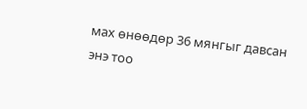мах өнөөдөр 36 мянгыг давсан энэ тоо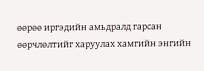өөрөө иргэдийн амьдралд гарсан өөрчлөлтийг харуулах хамгийн энгийн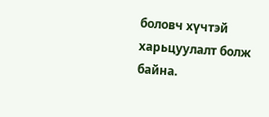боловч хүчтэй харьцуулалт болж байна.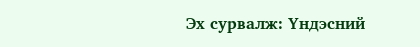Эх сурвалж: Үндэсний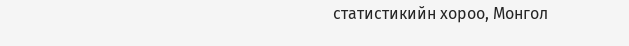статистикийн хороо, Монгол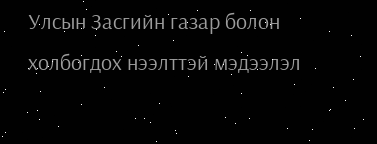Улсын Засгийн газар болон холбогдох нээлттэй мэдээлэл